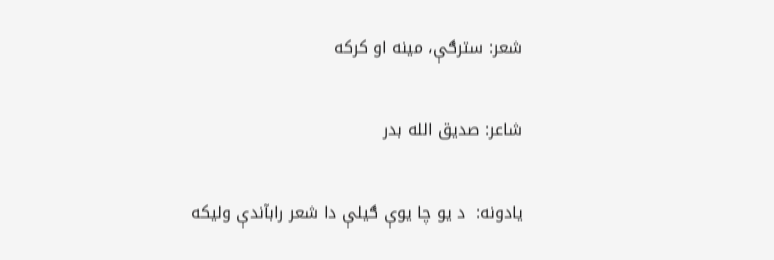شعر: سترګې، مينه او كركه

شاعر: صديق الله بدر

يادونه:  د يو چا يوې ګيلې دا شعر رابآندې وليكه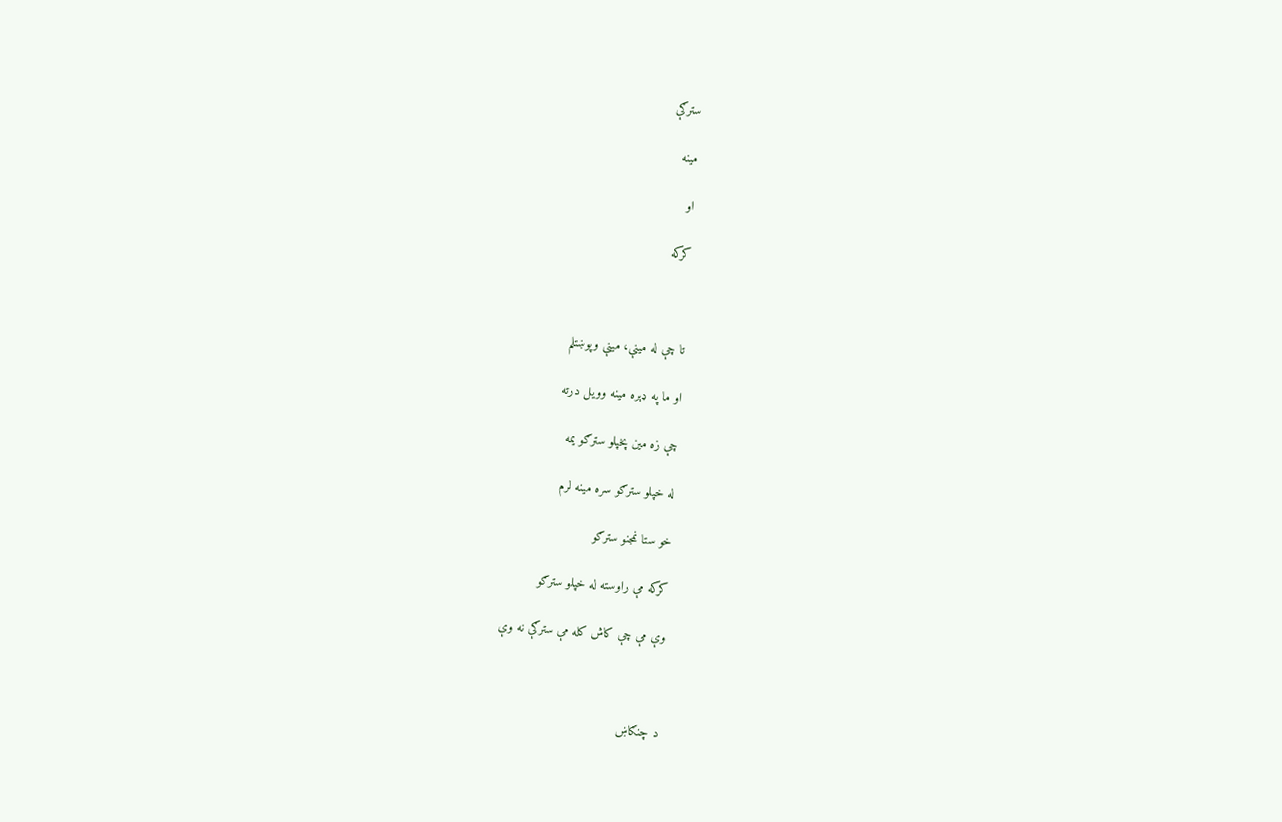سترګې

مينه

او

كركه



تا چې له مينې، مينې وپوښتلم

او ما په ډېره مينه وويل درته

چې زه مين پخپلو سترګو يمه

له خپلو سترګو سره مينه لرم

خو ستا نمجنو سترګو

كركه مې راوسته له خپلو سترګو

وې مې چې كاش كله مې سترګې نه وې



د چنګاښ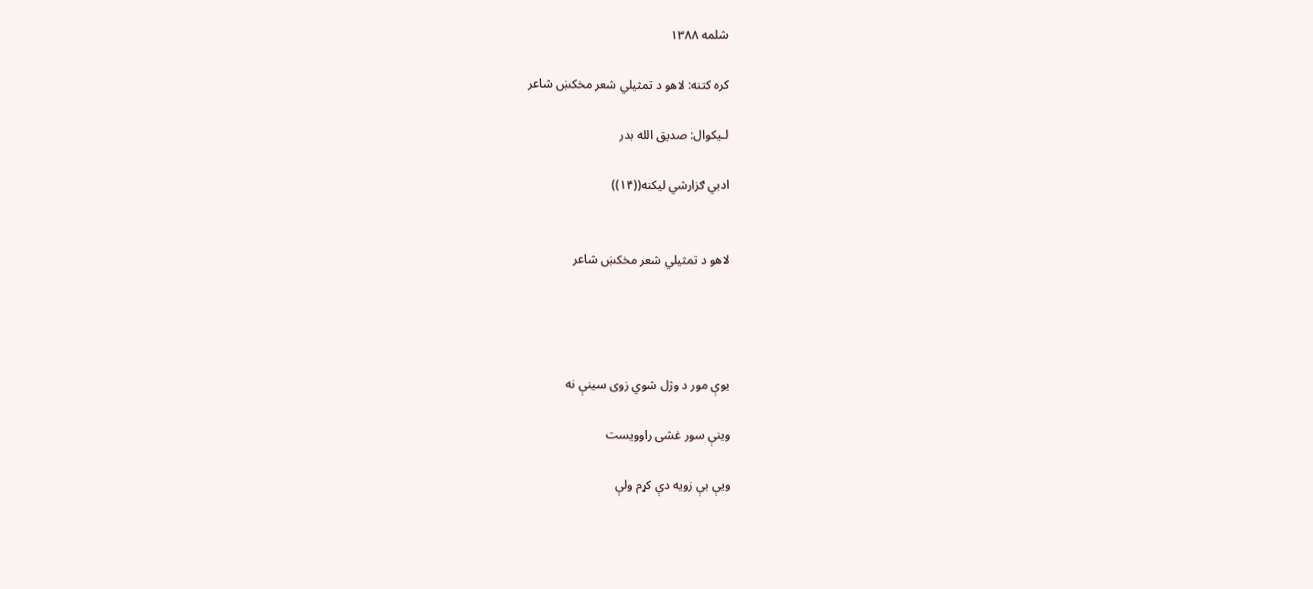شلمه ۱۳۸۸

كره كتنه: لاهو د تمثيلي شعر مخكښ شاعر

لـيكوال: صديق الله بدر

ادبي ګزارشي ليكنه((۱۴))


لاهو د تمثيلي شعر مخكښ شاعر




يوې مور د وژل شوي زوى سينې نه

وينې سور غشى راوويست

ويې بې زويه دې كړم ولې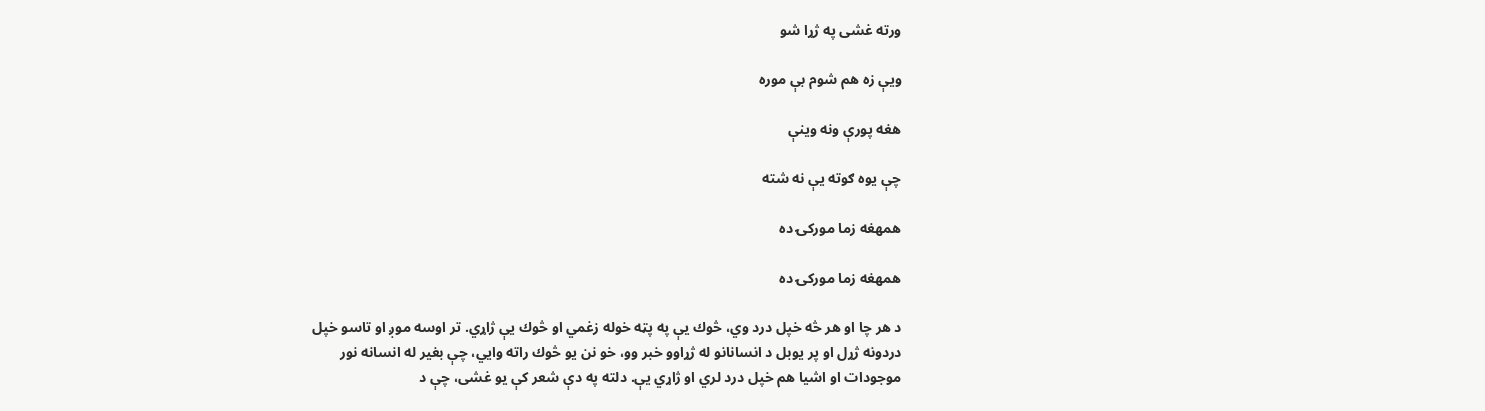ورته غشى په ژړا شو

ويې زه هم شوم بې موره

هغه پورې ونه وينې

چې يوه ګوته يې نه شته

همهغه زما موركۍ ده

همهغه زما موركۍ ده

د هر چا او هر څه خپل درد وي، څوك يې په پټه خوله زغمي او څوك يې ژاړي. تر اوسه موږ او تاسو خپل دردونه ژړل او پر يوبل د انسانانو له ژړاوو خبر وو، خو نن يو څوك راته وايي، چې بغير له انسانه نور موجودات او اشيا هم خپل درد لري او ژاړي يې. دلته په دې شعر كې يو غشى، چې د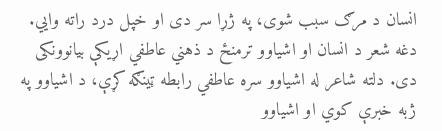انسان د مرګ سبب شوى، په ژړا سر دى او خپل درد راته وايي. دغه شعر د انسان او اشياوو ترمنځ د ذهني عاطفي اړيكې بيانوونكى دى. دلته شاعر له اشياوو سره عاطفي رابطه ټينګه كړې، د اشياوو په ژبه خبرې كوي او اشياوو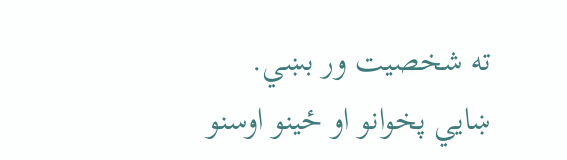ته شخصيت ور بښي. ښايي پخوانو او ځينو اوسنو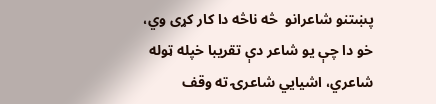پښتنو شاعرانو  څه ناڅه دا كار كړى وي، خو دا چې يو شاعر دې تقريبا خپله ټوله شاعري، اشيايي شاعرۍ ته وقف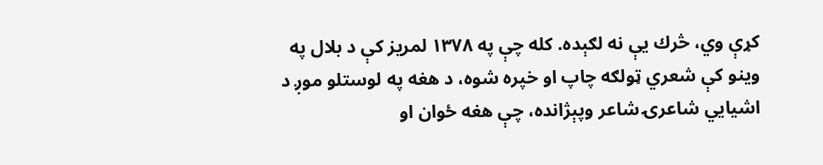كړې وي، څرك يې نه لګېده. كله چې په ۱۳۷۸ لمريز كې د بلال په وينو كې شعري ټولګه چاپ او خپره شوه، د هغه په لوستلو موږ د اشيايي شاعرۍ شاعر وپېژانده، چې هغه ځوان او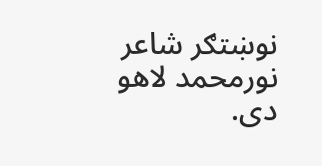نوښتګر شاعر نورمحمد لاهو دى.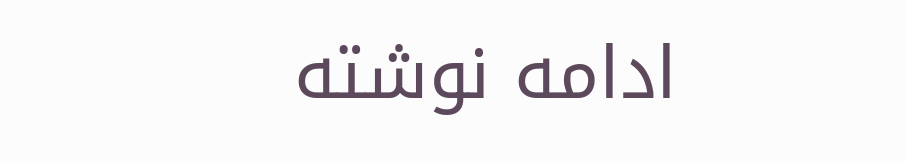ادامه نوشته